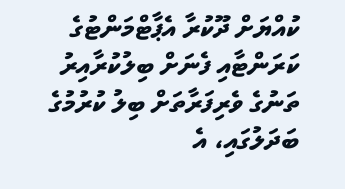ކުއްޔަށް ދޫކުރާ އެޕާޓްމަންޓުގެ ކަރަންޓާއި ފެނަށް ބިލުކުރާއިރު ތަނުގެ ވެރިފަރާތަށް ބިލު ކުރުމުގެ ބަދަލުގައި، އެ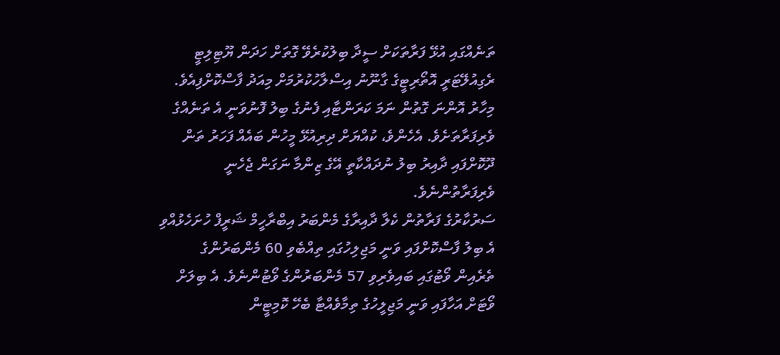ތަނެއްގައި އުޅޭ ފަރާތަކަށް ސީދާ ބިލުކުރެވޭ ގޮތަށް ހަދަން ޔޫޓިލިޓީ ރެގިއުލޭޓަރީ އޮތޯރިޓީގެ ގާނޫނު އިސްލާހުކުރުމަށް މިއަދު ފާސްކޮށްފިއެވެ.
މިހާރު އޮންނަ ގޮތުން ނަމަ ކަރަންޓާއި ފެނުގެ ބިލު ފޮނުވަނީ އެ ތަނެއްގެ ވެރިފަރާތަށެވެ. އެހެންވެ، ކުއްޔަށް ދިރިއުޅޭ މީހުން ބައެއް ފަހަރު ތަން ދޫކޮށްފައި ދާއިރު ބިލު ނުދައްކާތީ އޭގެ ޒިންމާ ނަގަން ޖެހެނީ ވެރިފަރާތުންނެވެ.
ސަރުކާރުގެ ފަރާތުން ކެލާ ދާއިރާގެ މެންބަރު އިބްރާހީމް ޝަރީފް ހުށަހެޅުއްވި އެ ބިލު ފާސްކޮށްފައި ވަނީ މަޖިލިހުގައި ތިއްބެވި 60 މެންބަރުންގެ ތެރެއިން ވޯޓުގައި ބައިވެރިވި 57 މެންބަރުންގެ ވޯޓުންނެވެ. އެ ބިލަށް ވޯޓަށް އަހާފައި ވަނީ މަޖިލީހުގެ ތިމާވެއްޓާ ބެހޭ ކޮމިޓީން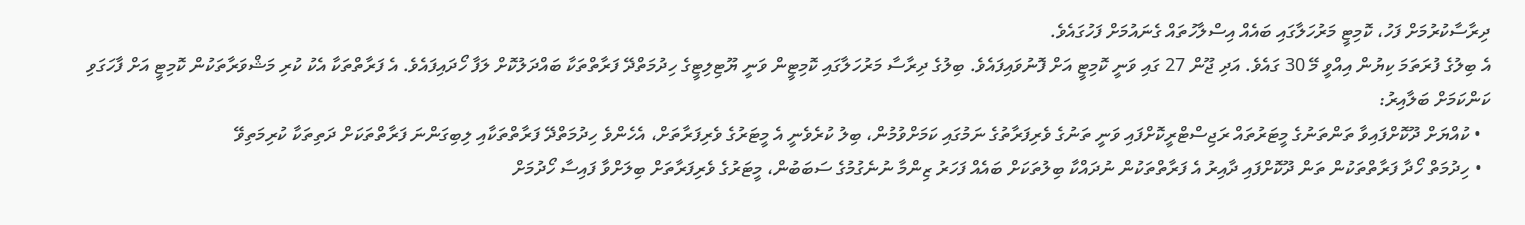ދިރާސާކުރުމަށް ފަހު، ކޮމިޓީ މަރުހަލާގައި ބައެއް އިސްލާހުތައް ގެނައުމަށް ފަހުގައެވެ.
އެ ބިލުގެ ފުރަތަމަ ކިޔުން އިއްވީ މޭ 30 ގައެވެ. އަދި ޖޫން 27 ގައި ވަނީ ކޮމިޓީ އަށް ފޮނުވައިފައެވެ. ބިލުގެ ދިރާސާ މަރުހަލާގައި ކޮމިޓީން ވަނީ ޔޫޓިލިޓީގެ ހިދުމަތްދޭ ފަރާތްތަކާ ބައްދަލުކޮށް ލަފާ ހޯދައިފައެވެ. އެ ފަރާތްތަކާ އެކު ކުރި މަޝްވަރާތަކުން ކޮމިޓީ އަށް ފާހަގަވި ކަންކަމަށް ބަލާއިރު:
  • ކުއްޔަށް ދޫކޮށްފައިވާ ތަންތަނުގެ މީޓަރުތައް ރަޖިސްޓްރީކޮށްފައި ވަނީ ތަނުގެ ވެރިފަރާތުގެ ނަމުގައި ކަމަށްވުމުން، ބިލު ކުރެވެނީ އެ މީޓަރުގެ ވެރިފަރާތަށް، އެހެންވެ ހިދުމަތްދޭ ފަރާތްތަކާއި ލިބިގަންނަ ފަރާތްތަކަށް ދަތިތަކާ ކުރިމަތިވޭ
  • ހިދުމަތް ހޯދާ ފަރާތްތަކުން ތަން ދޫކޮށްފައި ދާއިރު އެ ފަރާތްތަކުން ނުދައްކާ ބިލުތަކަށް ބައެއް ފަހަރު ޒިންމާ ނުނެގުމުގެ ސަބަބުން، މީޓަރުގެ ވެރިފަރާތަށް ބިލަށްވާ ފައިސާ ހޯދުމަށް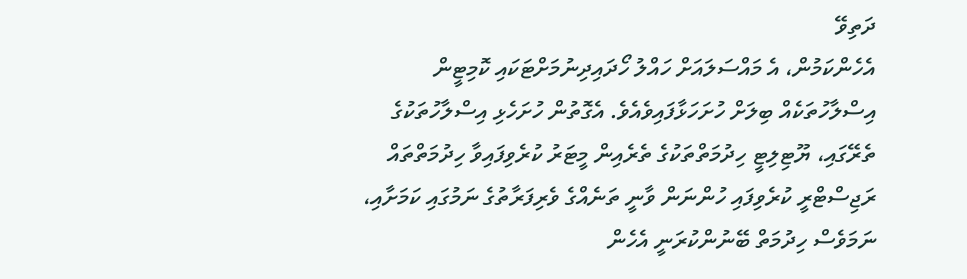ދަތިވޭ
އެހެންކަމުން، އެ މައްސަލައަށް ހައްލު ހޯދައިދިނުމަށްޓަކައި ކޮމިޓީން އިސްލާހުތަކެއް ބިލަށް ހުށަހަޅާފައިވެއެވެ. އެގޮތުން ހުށަހެޅި އިސްލާހުތަކުގެ ތެރޭގައި، ޔޫޓިލިޓީ ހިދުމަތްތަކުގެ ތެރެއިން މީޓަރު ކުރެވިފައިވާ ހިދުމަތްތައް ރަޖިސްޓްރީ ކުރެވިފައި ހުންނަން ވާނީ ތަނެއްގެ ވެރިފަރާތުގެ ނަމުގައި ކަމަށާއި، ނަމަވެސް ހިދުމަތް ބޭނުންކުރަނީ އެހެން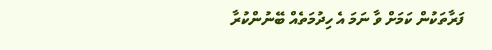ފަރާތަކުން ކަމަށް ވާ ނަމަ އެ ހިދުމަތެއް ބޭނުންކުރާ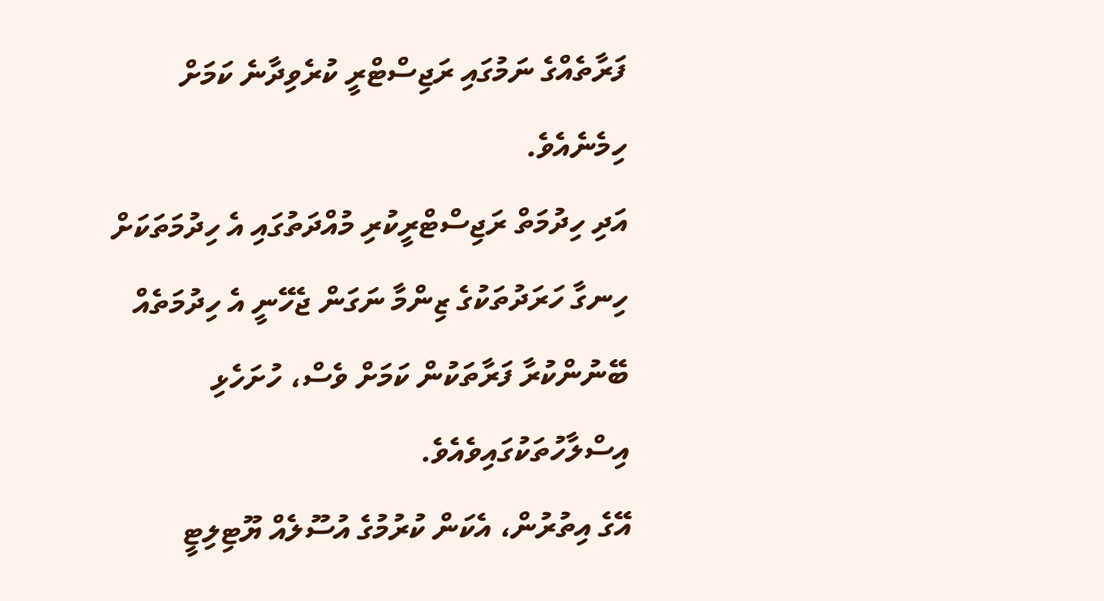ފަރާތެއްގެ ނަމުގައި ރަޖިސްޓްރީ ކުރެވިދާނެ ކަމަށް ހިމެނެއެވެ.
އަދި ހިދުމަތް ރަޖިސްޓްރީކުރި މުއްދަތުގައި އެ ހިދުމަތަކަށް ހިނގާ ހަރަދުތަކުގެ ޒިންމާ ނަގަން ޖެހޭނީ އެ ހިދުމަތެއް ބޭނުންކުރާ ފަރާތަކުން ކަމަށް ވެސް، ހުށަހެޅި އިސްލާހުތަކުގައިވެއެވެ.
އޭގެ އިތުރުން، އެކަން ކުރުމުގެ އުސޫލެއް ޔޫޓިލިޓީ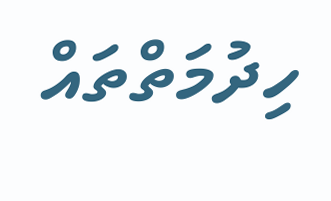ހިދުމަތްތައް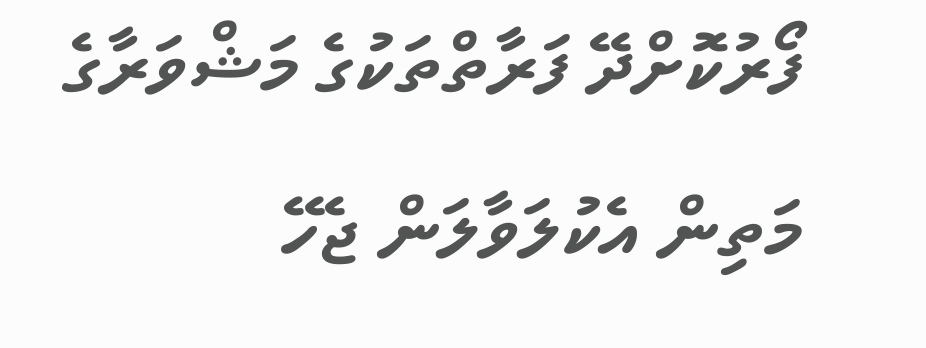ފޯރުކޮށްދޭ ފަރާތްތަކުގެ މަޝްވަރާގެ މަތިން އެކުލަވާލަން ޖެހޭ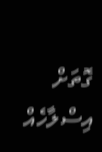ގޮތަށް އިސްލާހެއް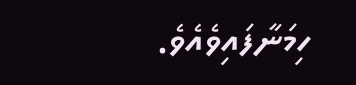ހިމަނާފައިވެއެވެ.